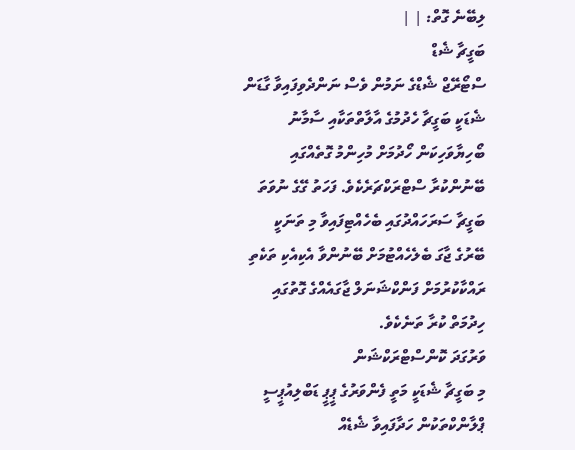ލިބޭނެ ގޮތް: | |
ބަގީޗާ ޝެޑް
ސްޓޯރޭޖް ޝެޑްގެ ނަމުން ވެސް ނަންދެވިފައިވާ ގާޑަން ޝެޑަކީ ބަގީޗާ ހެދުމުގެ އާލާތްތަކާއި ސާމާނު ބޯހިޔާވަހިކަން ހޯދުމަށް މުހިންމު ގޮތެއްގައި ބޭނުންކުރާ ސްޓްރަކްޗަރެކެވެ. ފަހަތު ގޭގެ ނުވަތަ ބަގީޗާ ސަރަހައްދުގައި ބެހެއްޓިފައިވާ މި ތަނަކީ ބޭރުގެ ޖާގަ ބެލެހެއްޓުމަށް ބޭނުންވާ އެކިއެކި ތަކެތި ރައްކާކުރުމަށް ފަންކްޝަނަލް ޖާގައެއްގެ ގޮތުގައި ހިދުމަތް ކުރާ ތަނެކެވެ.
ވަރުގަދަ ކޮންސްޓްރަކްޝަން
މި ބަގީޗާ ޝެޑަކީ މަތީ ފެންވަރުގެ ޕީޕީ ޑަބްލިއުޕީސީ ޕްލާންކްތަކުން ހަދާފައިވާ ޝެޑެއް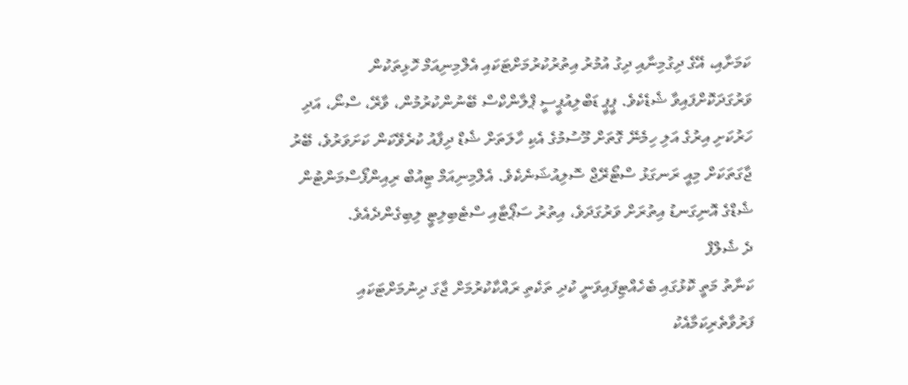ކަމަށާއި، އޭގެ ދިގުމިނާއި ދިގު އުމުރު އިތުރުކުރުމަށްޓަކައި އެލްމިނިއަމް ހޮޅިތަކުން ވަރުގަދަކޮށްފައިވާ ޝެޑެކެވެ. ޕީޕީ ޑަބްލިއުޕީސީ ޕްލާންކްސް ބޭނުންކުރުމުން، ވާރޭ، ސްނޯ، އަދި ހަރުކަށި އިރުގެ އަލި ހިމެނޭ ގޮތަށް މޫސުމުގެ އެކި ހާލަތަށް ޝެޑް ދިފާއު ކުރެވޭކަން ކަށަވަރުވެ، ބޭރު ޖާގަތަކަށް މިއީ ރަނގަޅު ސްޓޯރޭޖް ސޮލިއުޝަނެކެވެ. އެލްމިނިއަމް ޓިއުބް ރިއިންފޯސްމަންޓުން ޝެޑްގެ އޮނިގަނޑު އިތުރަށް ވަރުގަދަވެ، އިތުރު ސަޕޯޓާއި ސްޓެބިލިޓީ ލިބިގެންދެއެވެ.
ދެ ޝެލްފް
ކަނާތު މަތީ ކޮޅުގައި ބެހެއްޓިފައިވަނީ ކުދި ތަކެތި ރައްކާކުރުމަށް ޖާގަ ދިނުމަށްޓަކައި ފަރުވާތެރިކަމާއެކު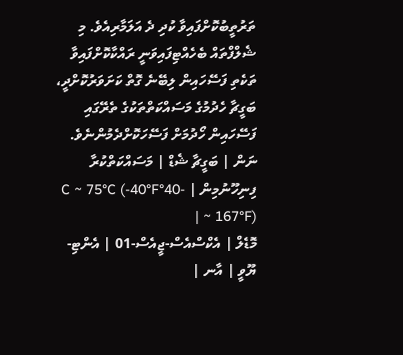ތަރުތީބުކޮށްފައިވާ ކުދި ދެ އަލަމާރިއެވެ. މި ޝެލްފްތައް ބެހެއްޓިފައިވަނީ ރައްކާކޮށްފައިވާ ތަކެތި ފަސޭހައިން ލިބޭނެ ގޮތް ކަށަވަރުކޮށްދީ، ބަގީޗާ ހެދުމުގެ މަސައްކަތްތަކުގެ ތެރޭގައި ފަސޭހައިން ހޯދުމަށް ފަސޭހަކޮށްދެމުންނެވެ.
ނަން | ބަގީޗާ ޝެޑް | މަސައްކަތްކުރާ ފިނިހޫނުމިން | -40°C ~ 75°C (-40°F ~ 167°F) |
މޮޑެލް | އެކްސްއެސް-ޖީއެސް-01 | އެންޓި-ޔޫވީ | އާނ |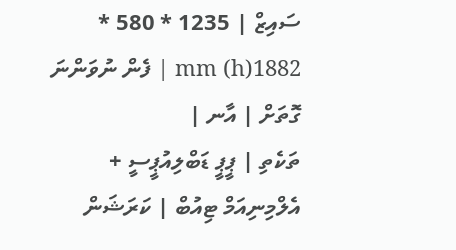ސައިޒް | 1235 * 580 * 1882(h) mm | ފެން ނުވަންނަ ގޮތަށް | އާނ |
ތަކެތި | ޕީޕީ ޑަބްލިއުޕީސީ + އެލްމިނިއަމް ޓިއުބް | ކަރަޝަން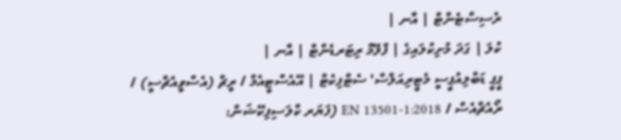ރެސިސްޓެންޓް | އާނ |
ކުލަ | ގަދަ މުށިކުލައިގެ | ފްލޭމް ރިޓަރޑެންޓް | އާނ |
ޕީޕީ ޑަބްލިއުޕީސީ މެޓީރިއަލްސް' ސެޓްފިކެޓް | އޭއެސްޓީއެމް / ރީޗް (އެސްވީއެޗްސީ) / ރޯއެޗްއެސް / EN 13501-1:2018 (ފަޔަރ ކްލަސިފިކޭޝަން: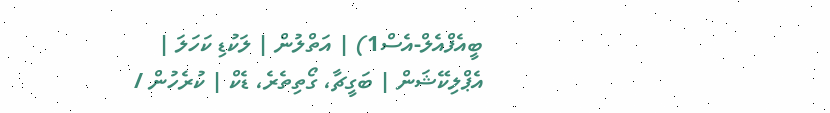ބީއެފްއެލް-އެސް1) | އަތްލުން | ލަކުޑި ކަހަލަ |
އެޕްލިކޭޝަން | ބަގީޗާ، ގޯތިތެރެ، ޑެކް | ކުރެހުން /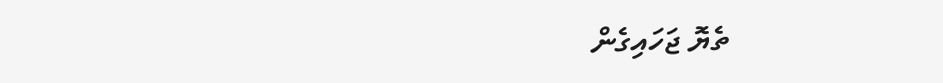ތެޔޮ ޖަހައިގެން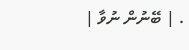. | ބޭނުން ނުވާ |